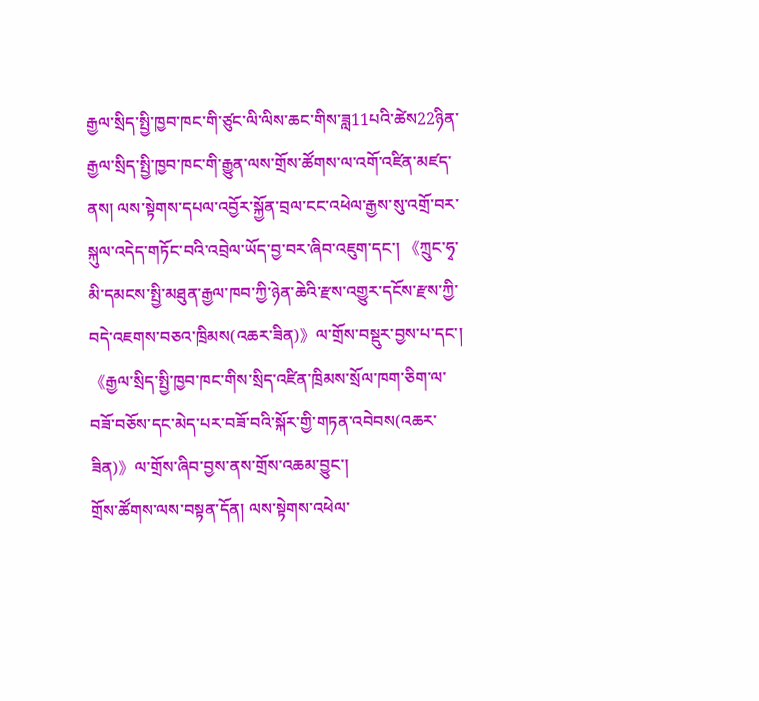རྒྱལ་སྲིད་སྤྱི་ཁྱབ་ཁང་གི་ཙུང་ལི་ལིས་ཆང་གིས་ཟླ11པའི་ཚེས22ཉིན་རྒྱལ་སྲིད་སྤྱི་ཁྱབ་ཁང་གི་རྒྱུན་ལས་གྲོས་ཚོགས་ལ་འགོ་འཛིན་མཛད་ནས། ལས་སྟེགས་དཔལ་འབྱོར་སྐྱོན་བྲལ་ངང་འཕེལ་རྒྱས་སུ་འགྲོ་བར་སྐུལ་འདེད་གཏོང་བའི་འབྲེལ་ཡོད་བྱ་བར་ཞིབ་འཇུག་དང་། 《ཀྲུང་ཧྭ་མི་དམངས་སྤྱི་མཐུན་རྒྱལ་ཁབ་ཀྱི་ཉེན་ཆེའི་རྫས་འགྱུར་དངོས་རྫས་ཀྱི་བདེ་འཇགས་བཅའ་ཁྲིམས(འཆར་ཟིན)》ལ་གྲོས་བསྡུར་བྱས་པ་དང་། 《རྒྱལ་སྲིད་སྤྱི་ཁྱབ་ཁང་གིས་སྲིད་འཛིན་ཁྲིམས་སྲོལ་ཁག་ཅིག་ལ་བཟོ་བཅོས་དང་མེད་པར་བཟོ་བའི་སྐོར་གྱི་གཏན་འབེབས(འཆར་ཟིན)》ལ་གྲོས་ཞིབ་བྱས་ནས་གྲོས་འཆམ་བྱུང་།
གྲོས་ཚོགས་ལས་བསྟན་དོན། ལས་སྟེགས་འཕེལ་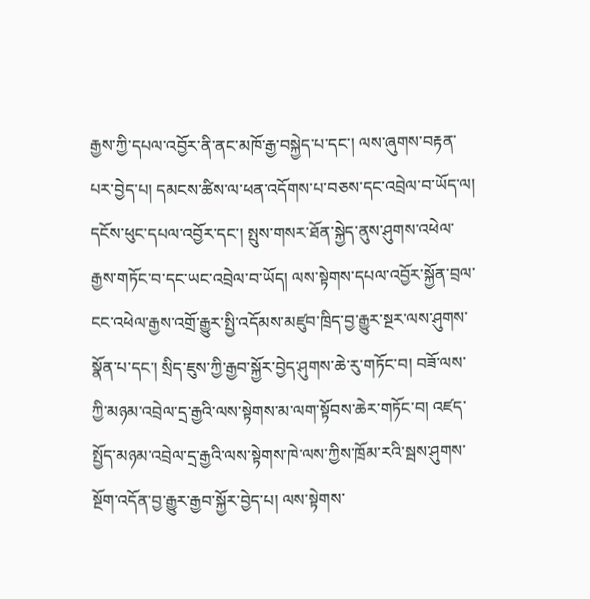རྒྱས་ཀྱི་དཔལ་འབྱོར་ནི་ནང་མཁོ་རྒྱ་བསྐྱེད་པ་དང་། ལས་ཞུགས་བརྟན་པར་བྱེད་པ། དམངས་ཚིས་ལ་ཕན་འདོགས་པ་བཅས་དང་འབྲེལ་བ་ཡོད་ལ། དངོས་ཕུང་དཔལ་འབྱོར་དང་། སྤུས་གསར་ཐོན་སྐྱེད་ནུས་ཤུགས་འཕེལ་རྒྱས་གཏོང་བ་དང་ཡང་འབྲེལ་བ་ཡོད། ལས་སྟེགས་དཔལ་འབྱོར་སྐྱོན་བྲལ་ངང་འཕེལ་རྒྱས་འགྲོ་རྒྱུར་སྤྱི་འདོམས་མཛུབ་ཁྲིད་བྱ་རྒྱུར་སྔར་ལས་ཤུགས་སྣོན་པ་དང་། སྲིད་ཇུས་ཀྱི་རྒྱབ་སྐྱོར་བྱེད་ཤུགས་ཆེ་རུ་གཏོང་བ། བཟོ་ལས་ཀྱི་མཉམ་འབྲེལ་དྲ་རྒྱའི་ལས་སྟེགས་མ་ལག་སྟོབས་ཆེར་གཏོང་བ། འཛད་སྤྱོད་མཉམ་འབྲེལ་དྲ་རྒྱའི་ལས་སྟེགས་ཁེ་ལས་ཀྱིས་ཁྲོམ་རའི་སྦས་ཤུགས་སྔོག་འདོན་བྱ་རྒྱུར་རྒྱབ་སྐྱོར་བྱེད་པ། ལས་སྟེགས་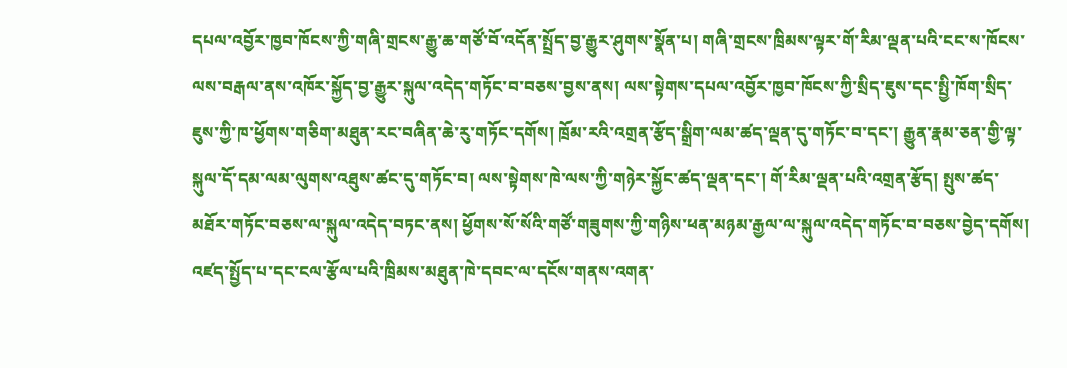དཔལ་འབྱོར་ཁྱབ་ཁོངས་ཀྱི་གཞི་གྲངས་རྒྱུ་ཆ་གཙོ་བོ་འདོན་སྤྲོད་བྱ་རྒྱུར་ཤུགས་སྣོན་པ། གཞི་གྲངས་ཁྲིམས་ལྟར་གོ་རིམ་ལྡན་པའི་ངང་ས་ཁོངས་ལས་བརྒལ་ནས་འཁོར་སྐྱོད་བྱ་རྒྱུར་སྐུལ་འདེད་གཏོང་བ་བཅས་བྱས་ནས། ལས་སྟེགས་དཔལ་འབྱོར་ཁྱབ་ཁོངས་ཀྱི་སྲིད་ཇུས་དང་སྤྱི་ཁོག་སྲིད་ཇུས་ཀྱི་ཁ་ཕྱོགས་གཅིག་མཐུན་རང་བཞིན་ཆེ་རུ་གཏོང་དགོས། ཁྲོམ་རའི་འགྲན་རྩོད་སྒྲིག་ལམ་ཚད་ལྡན་དུ་གཏོང་བ་དང་། རྒྱུན་རྣམ་ཅན་གྱི་ལྟ་སྐུལ་དོ་དམ་ལམ་ལུགས་འཐུས་ཚང་དུ་གཏོང་བ། ལས་སྟེགས་ཁེ་ལས་ཀྱི་གཉེར་སྐྱོང་ཚད་ལྡན་དང་། གོ་རིམ་ལྡན་པའི་འགྲན་རྩོད། སྤུས་ཚད་མཐོར་གཏོང་བཅས་ལ་སྐུལ་འདེད་བཏང་ནས། ཕྱོགས་སོ་སོའི་གཙོ་གཟུགས་ཀྱི་གཉིས་ཕན་མཉམ་རྒྱལ་ལ་སྐུལ་འདེད་གཏོང་བ་བཅས་བྱེད་དགོས། འཛད་སྤྱོད་པ་དང་ངལ་རྩོལ་པའི་ཁྲིམས་མཐུན་ཁེ་དབང་ལ་དངོས་གནས་འགན་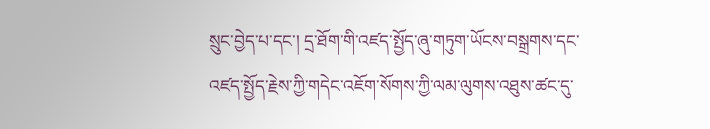སྲུང་བྱེད་པ་དང་། དྲ་ཐོག་གི་འཛད་སྤྱོད་ཞུ་གཏུག་ཡོངས་བསྒྲགས་དང་འཛད་སྤྱོད་རྗེས་ཀྱི་གདེང་འཇོག་སོགས་ཀྱི་ལམ་ལུགས་འཐུས་ཚང་དུ་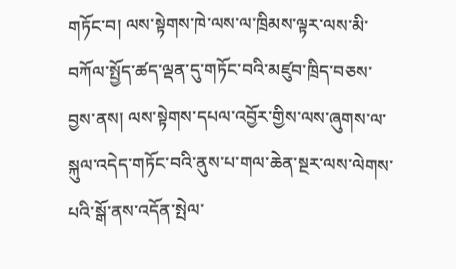གཏོང་བ། ལས་སྟེགས་ཁེ་ལས་ལ་ཁྲིམས་ལྟར་ལས་མི་བཀོལ་སྤྱོད་ཚད་ལྡན་དུ་གཏོང་བའི་མཛུབ་ཁྲིད་བཅས་བྱས་ནས། ལས་སྟེགས་དཔལ་འབྱོར་གྱིས་ལས་ཞུགས་ལ་སྐུལ་འདེད་གཏོང་བའི་ནུས་པ་གལ་ཆེན་སྔར་ལས་ལེགས་པའི་སྒོ་ནས་འདོན་སྤེལ་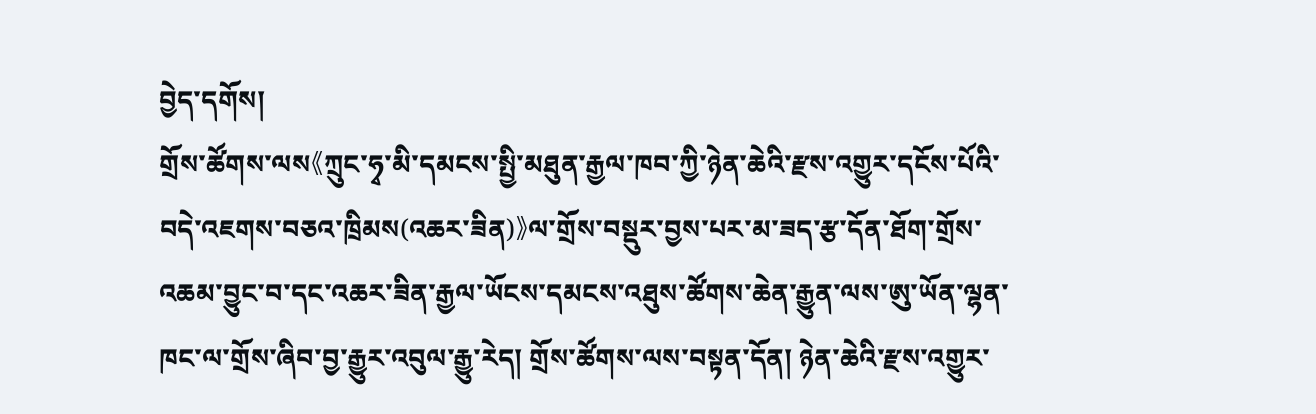བྱེད་དགོས།
གྲོས་ཚོགས་ལས《ཀྲུང་ཧྭ་མི་དམངས་སྤྱི་མཐུན་རྒྱལ་ཁབ་ཀྱི་ཉེན་ཆེའི་རྫས་འགྱུར་དངོས་པོའི་བདེ་འཇགས་བཅའ་ཁྲིམས(འཆར་ཟིན)》ལ་གྲོས་བསྡུར་བྱས་པར་མ་ཟད་རྩ་དོན་ཐོག་གྲོས་འཆམ་བྱུང་བ་དང་འཆར་ཟིན་རྒྱལ་ཡོངས་དམངས་འཐུས་ཚོགས་ཆེན་རྒྱུན་ལས་ཨུ་ཡོན་ལྷན་ཁང་ལ་གྲོས་ཞིབ་བྱ་རྒྱུར་འབུལ་རྒྱུ་རེད། གྲོས་ཚོགས་ལས་བསྟན་དོན། ཉེན་ཆེའི་རྫས་འགྱུར་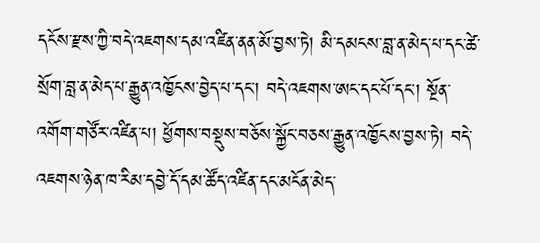དངོས་རྫས་ཀྱི་བདེ་འཇགས་དམ་འཛིན་ནན་མོ་བྱས་ཏེ། མི་དམངས་བླ་ན་མེད་པ་དང་ཚེ་སྲོག་བླ་ན་མེད་པ་རྒྱུན་འཁྱོངས་བྱེད་པ་དང་། བདེ་འཇགས་ཨང་དང་པོ་དང་། སྔོན་འགོག་གཙོར་འཛིན་པ། ཕྱོགས་བསྡུས་བཅོས་སྐྱོང་བཅས་རྒྱུན་འཁྱོངས་བྱས་ཏེ། བདེ་འཇགས་ཉེན་ཁ་རིམ་དབྱེ་དོ་དམ་ཚོད་འཛིན་དང་མངོན་མེད་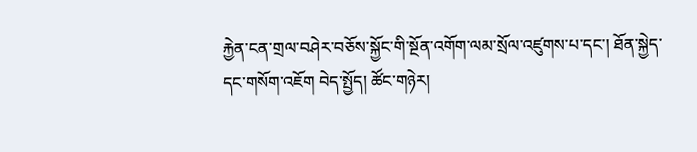རྐྱེན་ངན་གྲལ་བཤེར་བཅོས་སྐྱོང་གི་སྔོན་འགོག་ལམ་སྲོལ་འཛུགས་པ་དང་། ཐོན་སྐྱེད་དང་གསོག་འཇོག བེད་སྤྱོད། ཚོང་གཉེར།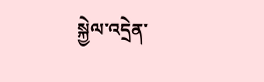སྐྱེལ་འདྲེན་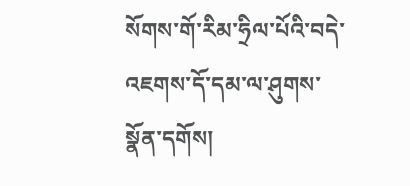སོགས་གོ་རིམ་ཧྲིལ་པོའི་བདེ་འཇགས་དོ་དམ་ལ་ཤུགས་སྣོན་དགོས།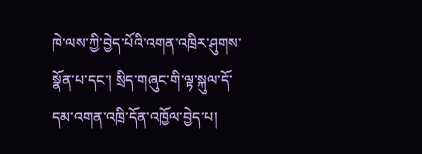ཁེ་ལས་ཀྱི་བྱེད་པོའི་འགན་འཁྲིར་ཤུགས་སྣོན་པ་དང་། སྲིད་གཞུང་གི་ལྟ་སྐུལ་དོ་དམ་འགན་འཁྲི་དོན་འཁྱོལ་བྱེད་པ།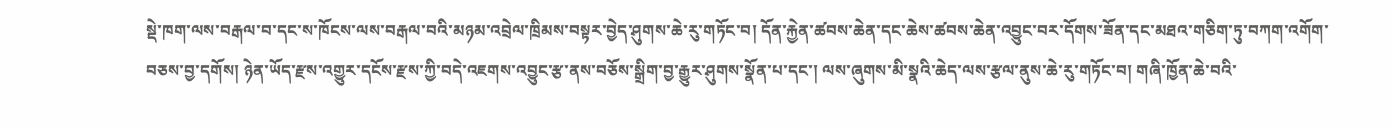སྡེ་ཁག་ལས་བརྒལ་བ་དང་ས་ཁོངས་ལས་བརྒལ་བའི་མཉམ་འབྲེལ་ཁྲིམས་བསྟར་བྱེད་ཤུགས་ཆེ་རུ་གཏོང་བ། དོན་རྐྱེན་ཚབས་ཆེན་དང་ཆེས་ཚབས་ཆེན་འབྱུང་བར་དོགས་ཟོན་དང་མཐའ་གཅིག་ཏུ་བཀག་འགོག་བཅས་བྱ་དགོས། ཉེན་ཡོད་རྫས་འགྱུར་དངོས་རྫས་ཀྱི་བདེ་འཇགས་འབྱུང་རྩ་ནས་བཅོས་སྒྲིག་བྱ་རྒྱུར་ཤུགས་སྣོན་པ་དང་། ལས་ཞུགས་མི་སྣའི་ཆེད་ལས་རྩལ་ནུས་ཆེ་རུ་གཏོང་བ། གཞི་ཁྱོན་ཆེ་བའི་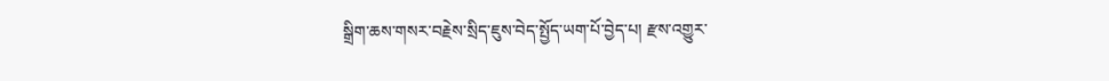སྒྲིག་ཆས་གསར་བརྗེས་སྲིད་ཇུས་བེད་སྤྱོད་ཡག་པོ་བྱེད་པ། རྫས་འགྱུར་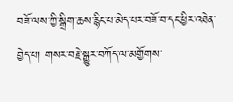བཟོ་ལས་ཀྱི་སྒྲིག་ཆས་རྙིང་པ་མེད་པར་བཟོ་བ་དང་ཕྱིར་འཐེན་བྱེད་པ། གསར་བརྗེ་སྒྱུར་བཀོད་ལ་མགྱོགས་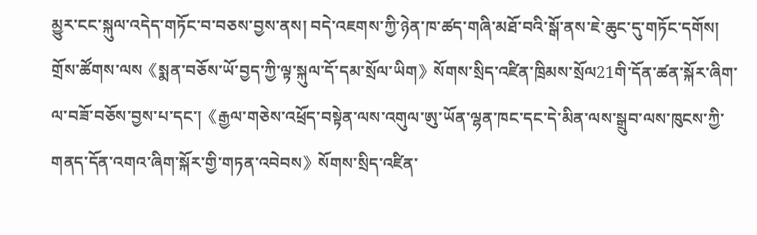མྱུར་ངང་སྐུལ་འདེད་གཏོང་བ་བཅས་བྱས་ནས། བདེ་འཇགས་ཀྱི་ཉེན་ཁ་ཚད་གཞི་མཐོ་བའི་སྒོ་ནས་ཇེ་ཆུང་དུ་གཏོང་དགོས།
གྲོས་ཚོགས་ལས《སྨན་བཅོས་ཡོ་བྱད་ཀྱི་ལྟ་སྐུལ་དོ་དམ་སྲོལ་ཡིག》སོགས་སྲིད་འཛིན་ཁྲིམས་སྲོལ21གི་དོན་ཚན་སྐོར་ཞིག་ལ་བཟོ་བཅོས་བྱས་པ་དང་།《རྒྱལ་གཅེས་འཕྲོད་བསྟེན་ལས་འགུལ་ཨུ་ཡོན་ལྷན་ཁང་དང་དེ་མིན་ལས་སྒྲུབ་ལས་ཁུངས་ཀྱི་གནད་དོན་འགའ་ཞིག་སྐོར་གྱི་གཏན་འབེབས》སོགས་སྲིད་འཛིན་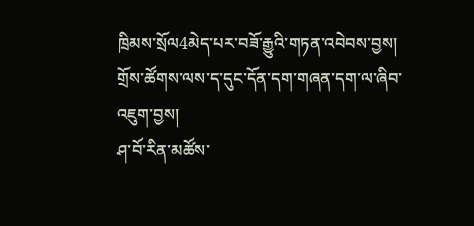ཁྲིམས་སྲོལ4མེད་པར་བཟོ་རྒྱུའི་གཏན་འབེབས་བྱས།
གྲོས་ཚོགས་ལས་ད་དུང་དོན་དག་གཞན་དག་ལ་ཞིབ་འཇུག་བྱས།
ཤ་བོ་རིན་མཚོས་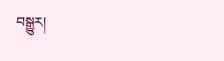བསྒྱུར།